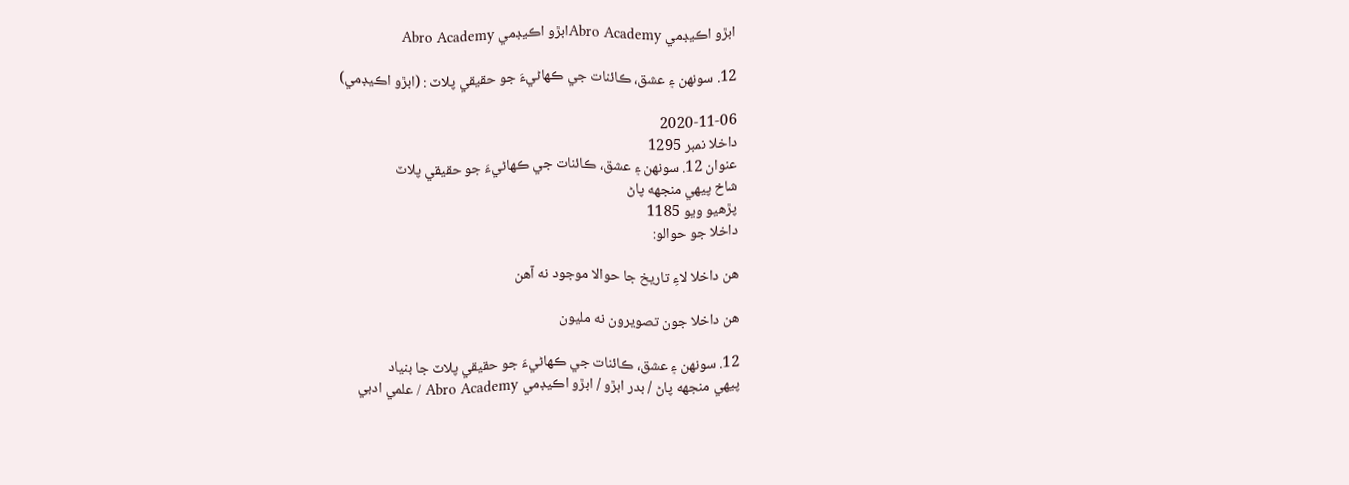ابڙو اڪيڊمي Abro Academyابڙو اڪيڊمي Abro Academy

12. سونهن ۽ عشق، ڪائنات جي ڪهاڻيءَ جو حقيقي پلاٽ : (ابڙو اڪيڊمي)

2020-11-06
داخلا نمبر 1295
عنوان 12. سونهن ۽ عشق، ڪائنات جي ڪهاڻيءَ جو حقيقي پلاٽ
شاخ پيهي منجهه پاڻ
پڙهيو ويو 1185
داخلا جو حوالو:

هن داخلا لاءِ تاريخ جا حوالا موجود نه آهن

هن داخلا جون تصويرون نه مليون

12. سونهن ۽ عشق، ڪائنات جي ڪهاڻيءَ جو حقيقي پلاٽ جا بنياد
پيهي منجهه پاڻ / بدر ابڙو / ابڙو اڪيڊمي Abro Academy / علمي ادبي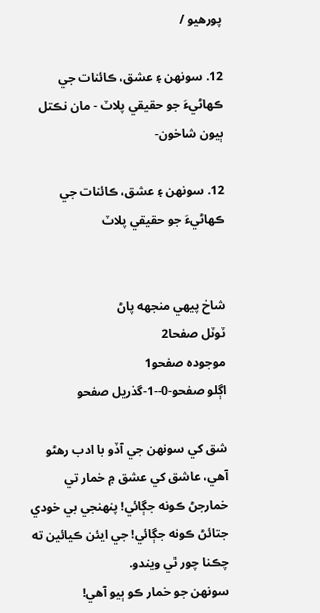پورهيو /

12. سونهن ۽ عشق، ڪائنات جي ڪهاڻيءَ جو حقيقي پلاٽ - مان نڪتل ٻيون شاخون-

12. سونهن ۽ عشق، ڪائنات جي ڪهاڻيءَ جو حقيقي پلاٽ


شاخ پيهي منجهه پاڻ
ٽوٽل صفحا2
موجودہ صفحو1
اڳلو صفحو-0--1-گذريل صفحو

شق کي سونهن جي آڏو با ادب رهڻو آهي، عاشق کي عشق ۾ خمار تي خمارجڻ ڪونه جڳائي! پنهنجي بي خودي جتائڻ ڪونه جڳائي! جي ايئن ڪيائين ته چڪنا چور ٿي ويندو.
سونهن جو خمار ڪو ٻيو آهي!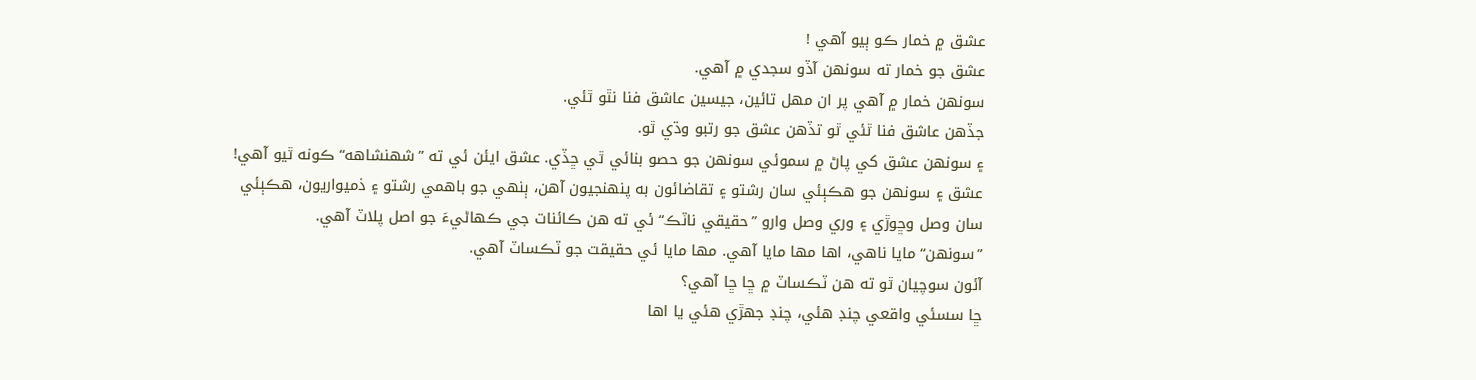عشق ۾ خمار ڪو ٻيو آهي !
عشق جو خمار ته سونهن آڏو سجدي ۾ آهي.
سونهن خمار ۾ آهي پر ان مهل تائين، جيسين عاشق فنا نٿو ٿئي.
جڏهن عاشق فنا ٿئي ٿو تڏهن عشق جو رتبو وڌي ٿو.
۽ سونهن عشق کي پاڻ ۾ سموئي سونهن جو حصو بنائي ٿي ڇڏي. عشق ايئن ئي ته ”شهنشاهه“ ڪونه ٿيو آهي!
عشق ۽ سونهن جو هڪٻئي سان رشتو ۽ تقاضائون به پنهنجيون آهن، ٻنهي جو باهمي رشتو ۽ ذميواريون، هڪٻئي سان وصل وڇوڙي ۽ وري وصل وارو ”حقيقي ناٽڪ“ ئي ته هن ڪائنات جي ڪهاڻيءَ جو اصل پلاٽ آهي.
”سونهن“ مايا ناهي، اها مها مايا آهي. مها مايا ئي حقيقت جو ٽڪساٽ آهي.
آئون سوچيان ٿو ته هن ٽڪساٽ ۾ ڇا ڇا آهي؟
ڇا سسئي واقعي چنڊ هئي، چنڊ جهڙي هئي يا اها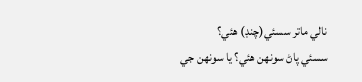نالي ماتر سسئي(چنڊ) هئي؟
سسئي پاڻ سونهن هئي؟ يا سونهن جي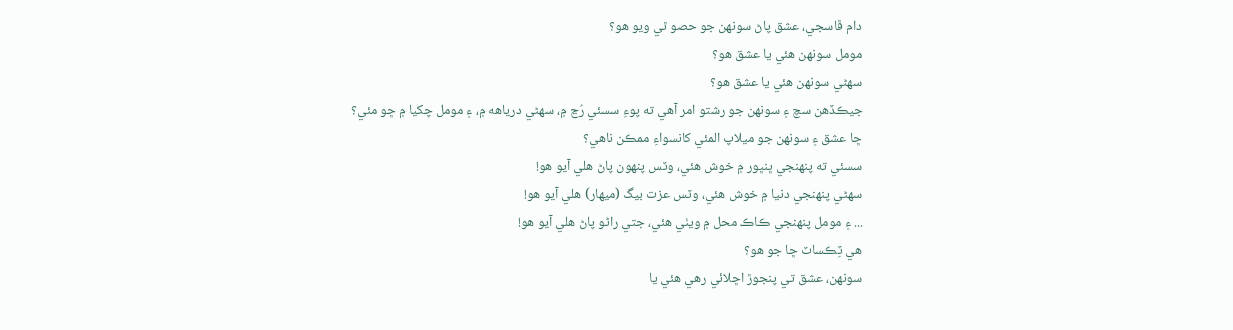دام ڦاسجي، عشق پاڻ سونهن جو حصو ٿي ويو هو؟
مومل سونهن هئي يا عشق هو؟
سهڻي سونهن هئي يا عشق هو؟
جيڪڏهن سچ ۽ سونهن جو رشتو امر آهي ته پوءِ سسئي رُڃ ۾، سهڻي درياهه ۾، ۽ مومل چکيا ۾ ڇو مئي؟
ڇا عشق ۽ سونهن جو ميلاپ المئي کانسواءِ ممڪن ناهي؟
سسئي ته پنهنجي ڀنڀور ۾ خوش هئي، وٽس پنهون پاڻ هلي آيو هو!
سهڻي پنهنجي دنيا ۾ خوش هئي، وٽس عزت بيگ (ميهار) هلي آيو هو!
... ۽ مومل پنهنجي ڪاڪ محل ۾ ويٺي هئي، جتي راڻو پاڻ هلي آيو هو!
هي ٽِڪساٽ ڇا جو هو؟
سونهن، عشق تي پنجوڙ اڇلائي رهي هئي يا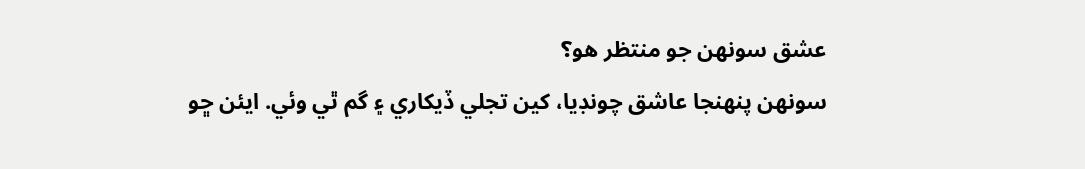عشق سونهن جو منتظر هو؟
سونهن پنهنجا عاشق چونڊيا، کين تجلي ڏيکاري ۽ گم ٿي وئي. ايئن ڇو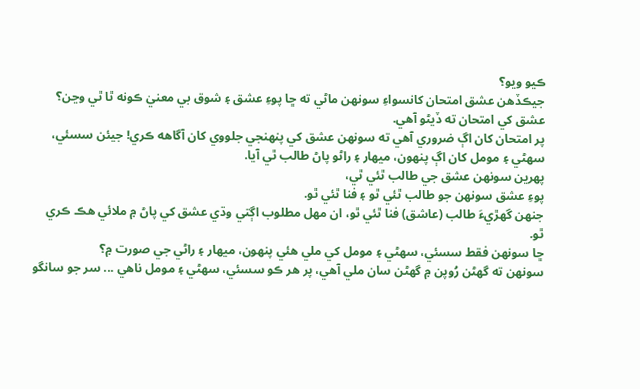ڪيو ويو؟
جيڪڏهن عشق امتحان کانسواءِ سونهن ماڻي ته ڇا پوءِ عشق ۽ شوق بي معنيٰ ڪونه ٿا ٿي وڃن؟
عشق کي امتحان ته ڏيڻو آهي.
پر امتحان کان اڳ ضروري آهي ته سونهن عشق کي پنهنجي جلووي کان آگاهه ڪري! جيئن سسئي، سهڻي ۽ مومل کان اڳ پنهون، ميهار ۽ راڻو پاڻ طالب ٿي آيا.
پهرين سونهن عشق جي طالب ٿئي ٿي،
پوءِ عشق سونهن جو طالب ٿئي ٿو ۽ فنا ٿئي ٿو.
جنهن گھڙيءَ طالب (عاشق) فنا ٿئي ٿو، ان مهل مطلوب اڳتي وڌي عشق کي پاڻ ۾ ملائي هڪ ڪري ٿو.
ڇا سونهن فقط سسئي، سهڻي ۽ مومل کي ملي هئي پنهون، ميهار ۽ راڻي جي صورت ۾؟
سونهن ته گھڻن رُوپن ۾ گھڻن سان ملي آهي، پر هر ڪو سسئي، سهڻي ۽ مومل ناهي ... سر جو سانگو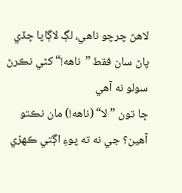لاهڻ چرچو ناهي، لڳ لاڳاپا ڇڏي پاڻ سان فقط ”ناهه!“ کڻي نڪرڻ سولو نه آهي
ڇا تون ”لا“ (ناهه!) مان نڪتو آهين؟ جي نه ته پوءِ اڳتي ڪهڙي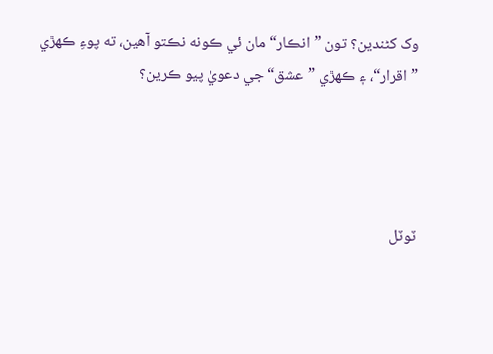وک کڻندين؟ تون ”انڪار“ مان ئي ڪونه نڪتو آهين، ته پوءِ ڪهڙي ”اقرار“، ۽ ڪهڙي ”عشق“ جي دعويٰ پيو ڪرين؟




ٽوٽل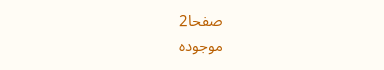صفحا2
موجودہ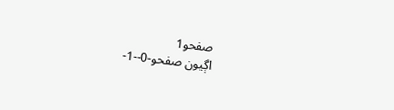صفحو1
اڳيون صفحو-0--1-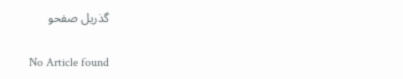گذريل صفحو

No Article found